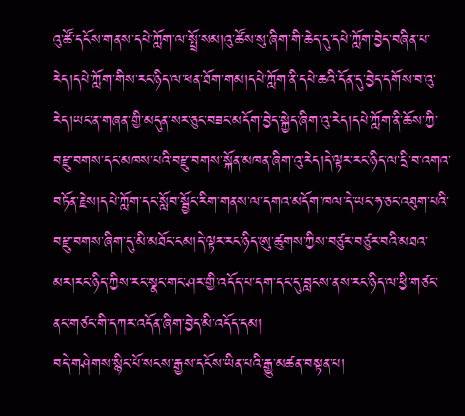འུ་ཚོ་དངོས་གནས་དཔེ་ཀློག་ལ་སྤྲོ་སམ།འུ་ཚོས་སུ་ཞིག་གི་ཆེད་དུ་དཔེ་ཀློག་བྱེད་བཞིན་པ་རེད།དཔེ་ཀློག་གིས་རང་ཉིད་ལ་ཕན་ཐོག་གམ།དཔེ་ཀློག་ནི་དཔེ་ཆའི་དོན་དུ་བྱེད་དགོས་བ་འུ་རེད།ཡང་ན་གཞན་གྱི་མདུན་སར་ཅུང་བཟང་མདོག་བྱེད་སྐྱེད་ཞིག་འུ་རེད།དཔེ་ཀློག་ནི་ཆོས་ཀྱི་བརྫུ་བགས་དང་མཁས་པའི་བརྫུ་བགས་སྐོན་མཁན་ཞིག་འུ་རེད།དེ་ལྟར་རང་ཉིད་ལ་དྲི་བ་འགའ་བཏོན་རྗེས།དཔེ་ཀློག་དང་སློབ་སྦྱོང་རིག་གནས་ལ་དགའ་མདོག་ཁལ་དེ་ཡང་ཧ་ཅང་འཐུག་པའི་བརྫུ་བགས་ཞིག་དུ་མི་མཐོང་ངམ།དེ་ལྟར་རང་ཉིད་ཨུ་ཚུགས་ཀྱིས་བཙུར་བཙུར་བའི་མཐའ་མར།རང་ཉིད་ཀྱིས་རང་སྣང་གང་ཤར་གྱི་འདོད་པ་དག་དང་དུ་བླངས་ནས་རང་ཉིད་ལ་ཕྱི་གཙང་ནང་གཙང་གི་དཀར་འདོན་ཞིག་བྱེད་མི་འདོད་དམ།
བདེ་གཤེགས་སྙིང་པོ་སངས་རྒྱས་དངོས་ཡིན་པའི་རྒྱུ་མཚན་བསྟན་པ།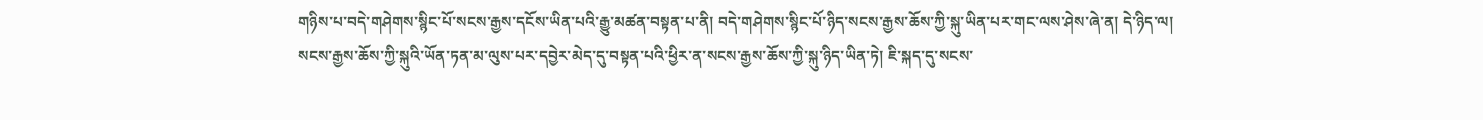གཉིས་པ་བདེ་གཤེགས་སྙིང་པོ་སངས་རྒྱས་དངོས་ཡིན་པའི་རྒྱུ་མཚན་བསྟན་པ་ནི། བདེ་གཤེགས་སྙིང་པོ་ཉིད་སངས་རྒྱས་ཆོས་ཀྱི་སྐུ་ཡིན་པར་གང་ལས་ཤེས་ཞེ་ན། དེ་ཉིད་ལ། སངས་རྒྱས་ཆོས་ཀྱི་སྐུའི་ཡོན་ཏན་མ་ལུས་པར་དབྱེར་མེད་དུ་བསྟན་པའི་ཕྱིར་ན་སངས་རྒྱས་ཆོས་ཀྱི་སྐུ་ཉིད་ཡིན་ཏེ། ཇི་སྐད་དུ་སངས་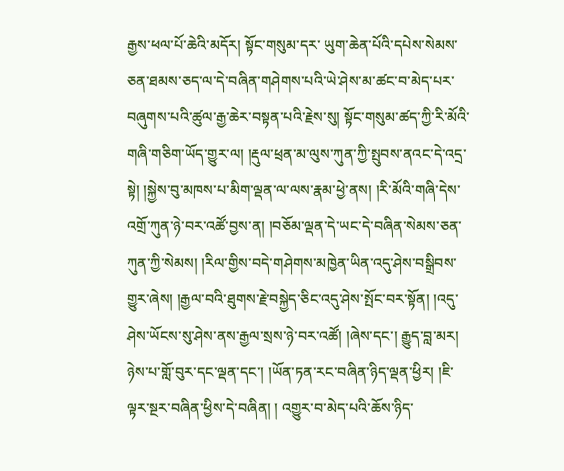རྒྱས་ཕལ་པོ་ཆེའི་མདོར། སྟོང་གསུམ་དར་ ཡུག་ཆེན་པོའི་དཔེས་སེམས་ཅན་ཐམས་ཅད་ལ་དེ་བཞིན་གཤེགས་པའི་ཡེ་ཤེས་མ་ཚང་བ་མེད་པར་བཞུགས་པའི་ཚུལ་རྒྱ་ཆེར་བསྟན་པའི་རྗེས་སུ། སྟོང་གསུམ་ཚད་ཀྱི་རི་མོའི་གཞི་གཅིག་ཡོད་གྱུར་ལ། །རྡུལ་ཕྲན་མ་ལུས་ཀུན་ཀྱི་སྤུབས་ནའང་དེ་འདྲ་སྟེ། །སྐྱེས་བུ་མཁས་པ་མིག་ལྡན་ལ་ལས་རྣམ་ཕྱེ་ནས། །རི་མོའི་གཞི་དེས་འགྲོ་ཀུན་ཉེ་བར་འཚོ་བྱས་ན། །བཅོམ་ལྡན་དེ་ཡང་དེ་བཞིན་སེམས་ཅན་ཀུན་ཀྱི་སེམས། །རིལ་གྱིས་བདེ་གཤེགས་མཁྱེན་ཡིན་འདུ་ཤེས་བསྒྲིབས་གྱུར་ཞེས། །རྒྱལ་བའི་ཐུགས་རྗེ་བསྐྱེད་ཅིང་འདུ་ཤེས་སྤོང་བར་སྟོན། །འདུ་ཤེས་ཡོངས་སུ་ཤེས་ནས་རྒྱལ་སྲས་ཉེ་བར་འཚོ། །ཞེས་དང་། རྒྱུད་བླ་མར། ཉེས་པ་གློ་བུར་དང་ལྡན་དང་། །ཡོན་ཏན་རང་བཞིན་ཉིད་ལྡན་ཕྱིར། །ཇི་ལྟར་སྔར་བཞིན་ཕྱིས་དེ་བཞིན། ། འགྱུར་བ་མེད་པའི་ཆོས་ཉིད་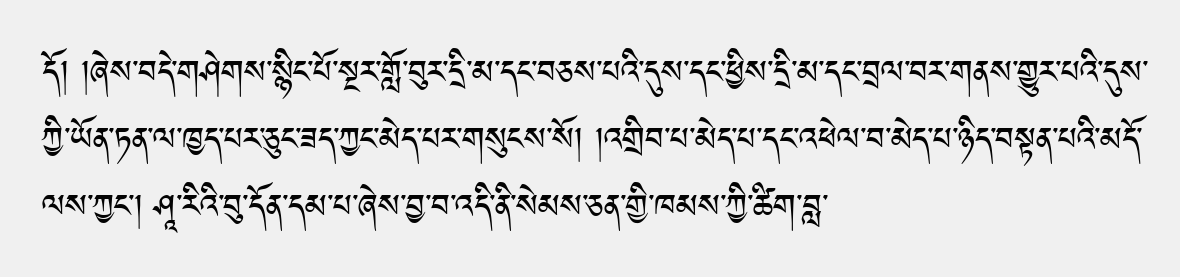དོ། །ཞེས་བདེ་གཤེགས་སྙིང་པོ་སྔར་གློ་བུར་དྲི་མ་དང་བཅས་པའི་དུས་དང་ཕྱིས་དྲི་མ་དང་བྲལ་བར་གནས་གྱུར་པའི་དུས་ཀྱི་ཡོན་ཏན་ལ་ཁྱད་པར་ཅུང་ཟད་ཀྱང་མེད་པར་གསུངས་སོ། །འགྲིབ་པ་མེད་པ་དང་འཕེལ་བ་མེད་པ་ཉིད་བསྟན་པའི་མདོ་ལས་ཀྱང་། ཤཱ་རིའི་བུ་དོན་དམ་པ་ཞེས་བྱ་བ་འདི་ནི་སེམས་ཅན་གྱི་ཁམས་ཀྱི་ཚིག་བླ་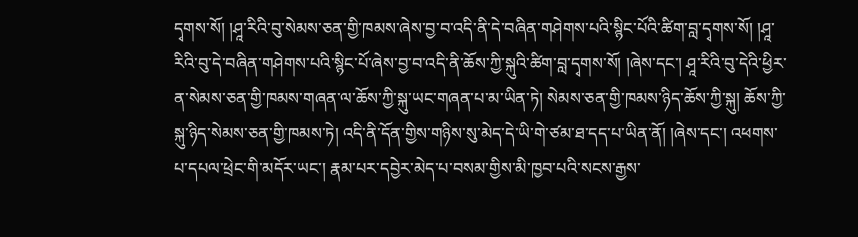དྭགས་སོ། །ཤཱ་རིའི་བུ་སེམས་ཅན་གྱི་ཁམས་ཞེས་བྱ་བ་འདི་ནི་དེ་བཞིན་གཤེགས་པའི་སྙིང་པོའི་ཚིག་བླ་དྭགས་སོ། །ཤཱ་རིའི་བུ་དེ་བཞིན་གཤེགས་པའི་སྙིང་པོ་ཞེས་བྱ་བ་འདི་ནི་ཆོས་ཀྱི་སྐུའི་ཚིག་བླ་དྭགས་སོ། །ཞེས་དང་། ཤཱ་རིའི་བུ་དེའི་ཕྱིར་ན་སེམས་ཅན་གྱི་ཁམས་གཞན་ལ་ཆོས་ཀྱི་སྐུ་ཡང་གཞན་པ་མ་ཡིན་ཏེ། སེམས་ཅན་གྱི་ཁམས་ཉིད་ཆོས་ཀྱི་སྐུ། ཆོས་ཀྱི་སྐུ་ཉིད་སེམས་ཅན་གྱི་ཁམས་ཏེ། འདི་ནི་དོན་གྱིས་གཉིས་སུ་མེད་དེ་ཡི་གེ་ཙམ་ཐ་དད་པ་ཡིན་ནོ། །ཞེས་དང་། འཕགས་པ་དཔལ་ཕྲེང་གི་མདོར་ཡང་། རྣམ་པར་དབྱེར་མེད་པ་བསམ་གྱིས་མི་ཁྱབ་པའི་སངས་རྒྱས་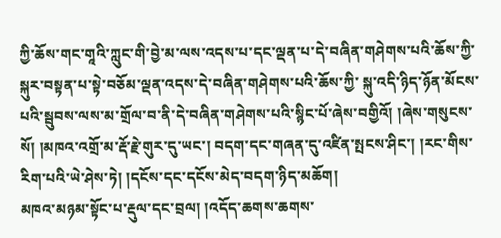ཀྱི་ཆོས་གང་གཱའི་ཀླུང་གི་བྱེ་མ་ལས་འདས་པ་དང་ལྡན་པ་དེ་བཞིན་གཤེགས་པའི་ཆོས་ཀྱི་སྐུར་བསྟན་པ་སྟེ་བཅོམ་ལྡན་འདས་དེ་བཞིན་གཤེགས་པའི་ཆོས་ཀྱི་ སྐུ་འདི་ཉིད་ཉོན་མོངས་པའི་སྦུབས་ལས་མ་གྲོལ་བ་ནི་དེ་བཞིན་གཤེགས་པའི་སྙིང་པོ་ཞེས་བགྱིའོ། །ཞེས་གསུངས་སོ། །མཁའ་འགྲོ་མ་རྡོ་རྗེ་གུར་དུ་ཡང་། བདག་དང་གཞན་དུ་འཛིན་སྤངས་ཤིང་། །རང་གིས་རིག་པའི་ཡེ་ཤེས་ཏེ། །དངོས་དང་དངོས་མེད་བདག་ཉིད་མཆོག།
མཁའ་མཉམ་སྟོང་པ་རྡུལ་དང་བྲལ། །འདོད་ཆགས་ཆགས་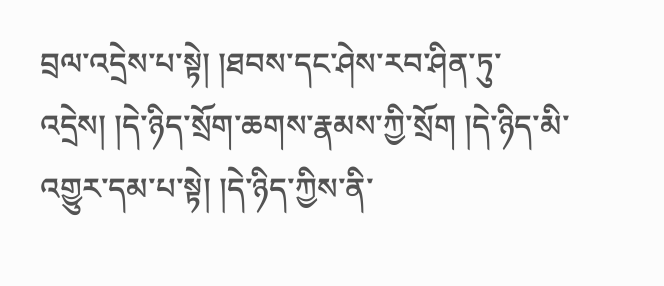བྲལ་འདྲེས་པ་སྟེ། །ཐབས་དང་ཤེས་རབ་ཤིན་ཏུ་འདྲེས། །དེ་ཉིད་སྲོག་ཆགས་རྣམས་ཀྱི་སྲོག །དེ་ཉིད་མི་འགྱུར་དམ་པ་སྟེ། །དེ་ཉིད་ཀྱིས་ནི་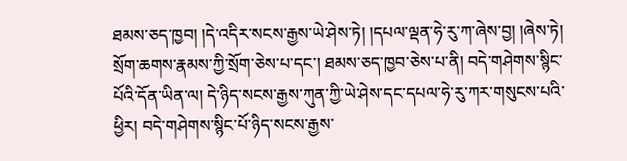ཐམས་ཅད་ཁྱབ། །དེ་འདིར་སངས་རྒྱས་ཡེ་ཤེས་ཏེ། །དཔལ་ལྡན་ཧེ་རུ་ཀ་ཞེས་བྱ། །ཞེས་ཏེ། སྲོག་ཆགས་རྣམས་ཀྱི་སྲོག་ཅེས་པ་དང་། ཐམས་ཅད་ཁྱབ་ཅེས་པ་ནི། བདེ་གཤེགས་སྙིང་པོའི་དོན་ཡིན་ལ། དེ་ཉིད་སངས་རྒྱས་ཀུན་ཀྱི་ཡེ་ཤེས་དང་དཔལ་ཧེ་རུ་ཀར་གསུངས་པའི་ཕྱིར། བདེ་གཤེགས་སྙིང་པོ་ཉིད་སངས་རྒྱས་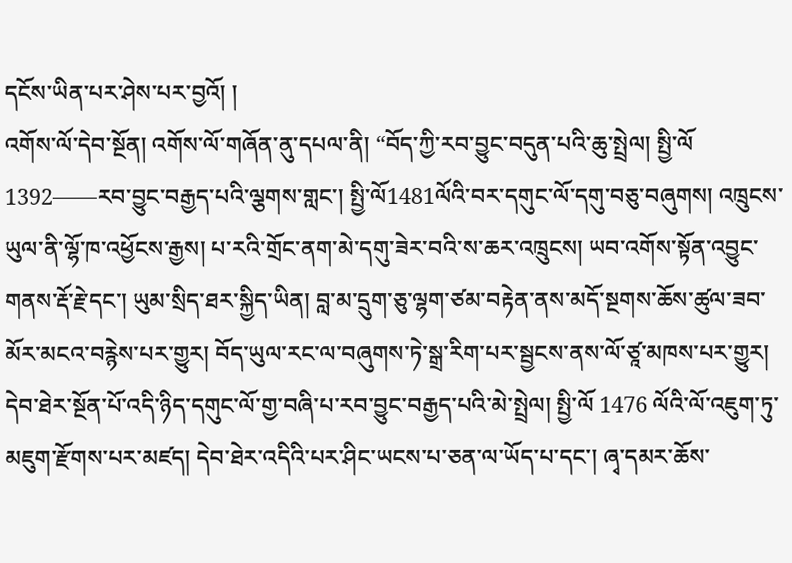དངོས་ཡིན་པར་ཤེས་པར་བྱའོ། །
འགོས་ལོ་དེབ་སྔོན། འགོས་ལོ་གཞོན་ནུ་དཔལ་ནི། “བོད་ཀྱི་རབ་བྱུང་བདུན་པའི་ཆུ་སྤྲེལ། སྤྱི་ལོ 1392——རབ་བྱུང་བརྒྱད་པའི་ལྕགས་གླང་། སྤྱི་ལོ1481ལོའི་བར་དགུང་ལོ་དགུ་བཅུ་བཞུགས། འཁྲུངས་ཡུལ་ནི་ལྷོ་ཁ་འཕྱོངས་རྒྱས། པ་རའི་གྲོང་ནག་མེ་དགུ་ཟེར་བའི་ས་ཆར་འཁྲུངས། ཡབ་འགོས་སྟོན་འབྱུང་གནས་རྡོ་རྗེ་དང་། ཡུམ་སྲིད་ཐར་སྐྱིད་ཡིན། བླ་མ་དྲུག་ཅུ་ལྷག་ཙམ་བརྟེན་ནས་མདོ་སྔགས་ཆོས་ཚུལ་ཟབ་མོར་མངའ་བརྙེས་པར་གྱུར། བོད་ཡུལ་རང་ལ་བཞུགས་ཏེ་སྒྲ་རིག་པར་སྦྱངས་ནས་ལོ་ཙཱ་མཁས་པར་གྱུར། དེབ་ཐེར་སྔོན་པོ་འདི་ཉིད་དགུང་ལོ་གྱ་བཞི་པ་རབ་བྱུང་བརྒྱད་པའི་མེ་སྤྲེལ། སྤྱི་ལོ 1476 ལོའི་ལོ་འཇུག་ཏུ་མཇུག་རྫོགས་པར་མཛད། དེབ་ཐེར་འདིའི་པར་ཤིང་ཡངས་པ་ཅན་ལ་ཡོད་པ་དང་། ཞྭ་དམར་ཆོས་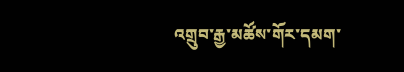འགྲུབ་རྒྱ་མཚོས་གོར་དམག་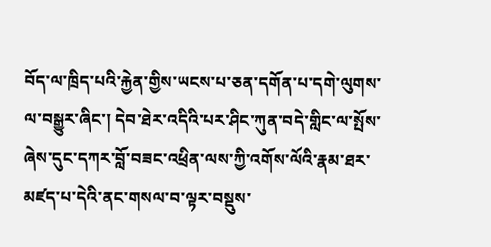བོད་ལ་ཁྲིད་པའི་རྐྱེན་གྱིས་ཡངས་པ་ཅན་དགོན་པ་དགེ་ལུགས་ལ་བསྒྱུར་ཞིང་། དེབ་ཐེར་འདིའི་པར་ཤིང་ཀུན་བདེ་གླིང་ལ་སྤོས་ཞེས་དུང་དཀར་བློ་བཟང་འཕྲིན་ལས་ཀྱི་འགོས་ལོའི་རྣམ་ཐར་མཛད་པ་དེའི་ནང་གསལ་བ་ལྟར་བསྡུས་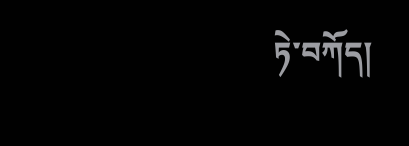ཏེ་བཀོད།